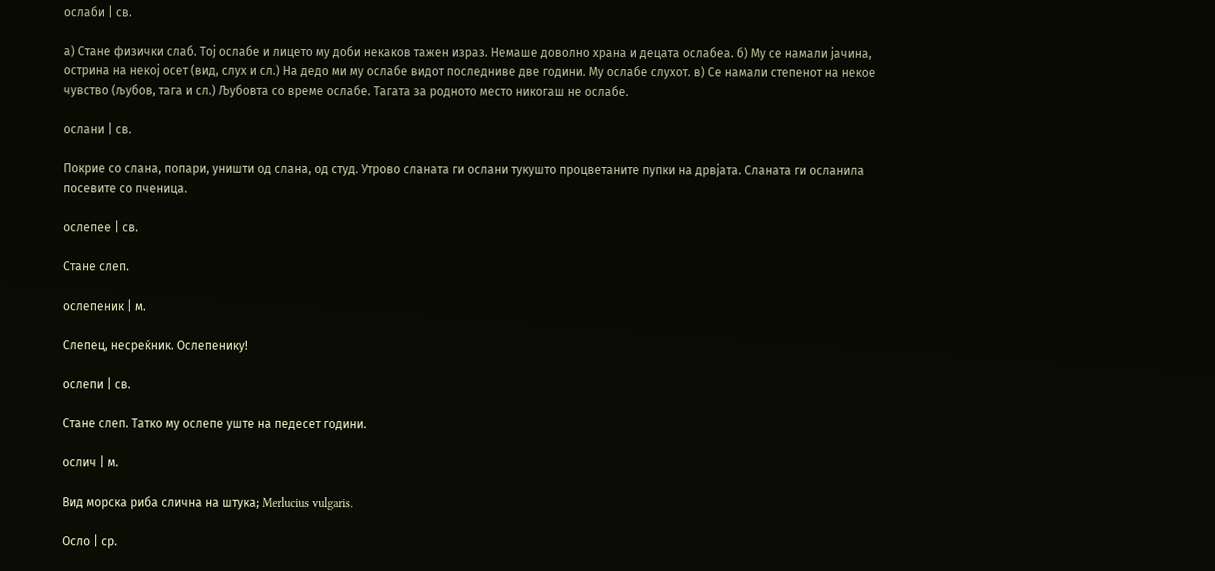ослаби | св.

а) Стане физички слаб. Тој ослабе и лицето му доби некаков тажен израз. Немаше доволно храна и децата ослабеа. б) Му се намали јачина, острина на некој осет (вид, слух и сл.) На дедо ми му ослабе видот последниве две години. Му ослабе слухот. в) Се намали степенот на некое чувство (љубов, тага и сл.) Љубовта со време ослабе. Тагата за родното место никогаш не ослабе.

ослани | св.

Покрие со слана, попари, уништи од слана, од студ. Утрово сланата ги ослани тукушто процветаните пупки на дрвјата. Сланата ги осланила посевите со пченица.

ослепее | св.

Стане слеп.

ослепеник | м.

Слепец, несреќник. Ослепенику!

ослепи | св.

Стане слеп. Татко му ослепе уште на педесет години.

ослич | м.

Вид морска риба слична на штука; Merlucius vulgaris.

Осло | ср.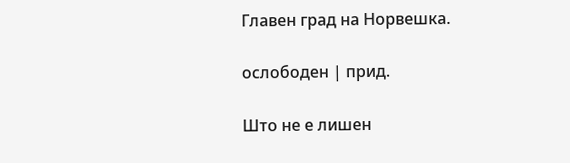Главен град на Норвешка.

ослободен | прид.

Што не е лишен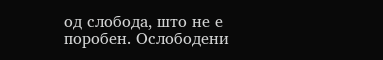од слобода, што не е поробен. Ослободени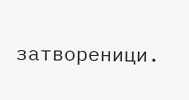затвореници.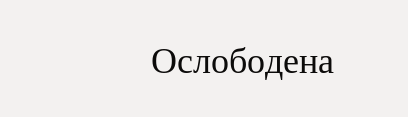Ослободена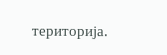територија.